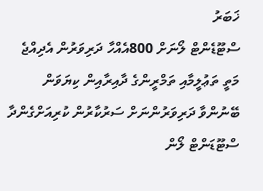ޚަބަރު
ސްޓޫޑެންޓް ލޯނަށް 800އެއްހާ ދަރިވަރުން އެދިއްޖެ
މަތީ ތަޢުލީމާއި ތަމްރީންގެ ދާއިރާއިން ކިޔަވަން ބޭނުންވާ ދަރިވަރުންނަށް ސަރުކާރުން ކުރިއަށްގެންދާ ސްޓޫޑަންޓް ލޯން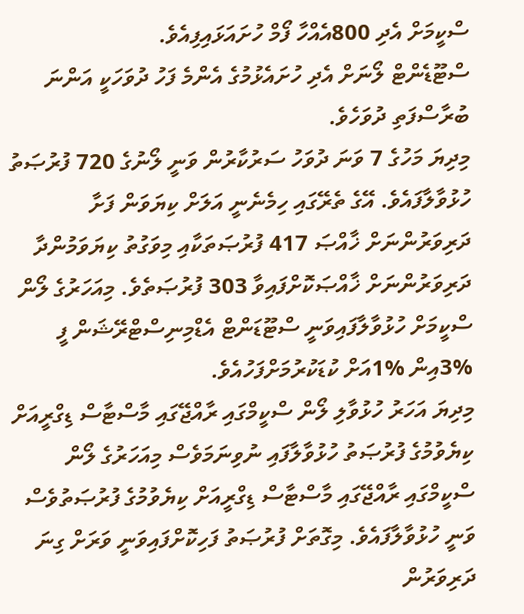ސްކީމަށް އެދި 800އެއްހާ ފޯމް ހުށައަޅައިފިއެވެ.
ސްޓޫޑެންޓް ލޯނަށް އެދި ހުށައެޅުމުގެ އެންމެ ފަހު ދުވަހަކީ އަންނަ ބުރާސްފަތި ދުވަހެވެ.
މިދިޔަ މަހުގެ 7 ވަނަ ދުވަހު ސަރުކާރުން ވަނީ ލޯނުގެ 720 ފުރުޞަތު ހުޅުވާލާފައެވެ. އޭގެ ތެރޭގައި ހިމެނެނީ އަލަށް ކިޔަވަން ފަށާ ދަރިވަރުންނަށް ޚާއްޞަ 417 ފުރުޞަތަކާއި މިވަގުތު ކިޔަވަމުންދާ ދަރިވަރުންނަށް ޚާއްޞަކޮށްފައިވާ 303 ފުރުޞަތެވެ. މިއަހަރުގެ ލޯން ސްކީމަށް ހުޅުވާލާފައިވަނީ ސްޓޫޑަންޓް އެޑްމިނިސްޓްރޭޝަން ފީ %3އިން %1އަށް ކުޑަކުރުމަށްފަހުއެވެ.
މިދިޔަ އަހަރު ހުޅުވާލި ލޯން ސްކީމްގައި ރާއްޖޭގައި މާސްޓާސް ޑިގްރީއަށް ކިޔެވުމުގެ ފުރުޞަތު ހުޅުވާލާފައި ނުވިނަމަވެސް މިއަހަރުގެ ލޯން ސްކީމްގައި ރާއްޖޭގައި މާސްޓާސް ޑިގްރީއަށް ކިޔެވުމުގެ ފުރުޞަތުވެސް ވަނީ ހުޅުވާލާފައެވެ. މިގޮތަށް ފުރުޞަތު ފަހިކޮށްފައިވަނީ ވަރަށް ގިނަ ދަރިވަރުން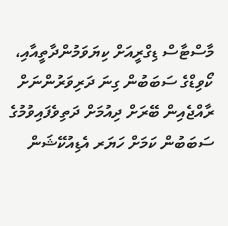މާސްޓާސް ޑިގްރީއަށް ކިޔަވަމުންދާތީއާއި، ކޯވިޑްގެ ސަބަބުން ގިނަ ދަރިވަރުންނަށް ރާއްޖެއިން ބޭރަށް ދިއުމަށް ދަތިވެފައިވުމުގެ ސަބަބުން ކަމަށް ހަޔަރ އެޑިއުކޭޝަން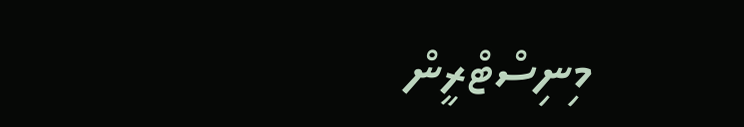މިނިސްޓްރީން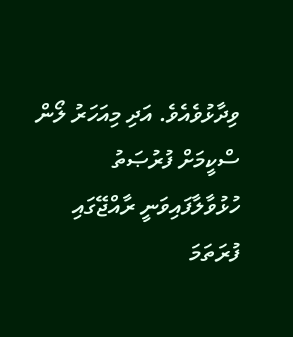ވިދާޅުވެއެވެ. އަދި މިއަހަރު ލޯން ސްކީމަށް ފުރުޞަތު ހުޅުވާލާފައިވަނީ ރާއްޖޭގައި ފުރަތަމަ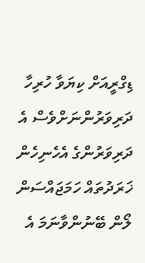ޑިގްރީއަށް ކިޔަވާ ހުރިހާ ދަރިވަރުންނަށްވެސް އެ ދަރިވަރުންގެ އެހެނިހެން ޚަރަދުތައް ހަމަޖައްސަން ލޯން ބޭނުންވާނަމަ އެ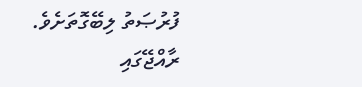ފުރުޞަތު ލިބޭގޮތަށެވެ.
ރާއްޖޭގައި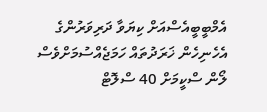އެމްބީބީއެސްއަށް ކިޔަވާ ދަރިވަރުންގެ އެހެނިހެން ޚަރަދުތައް ހަމަޖެއްސުމަށްވެސް ލޯން ސްކީމަށް 40 ސްލޮޓް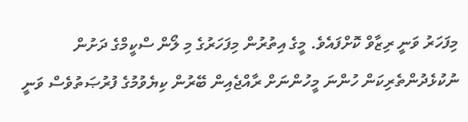މިފަހަރު ވަނީ ރިޒާވް ކޮށްފައެވެ. މީގެ އިތުރުން މިފަހަރުގެ މި ލޯން ސްކީމްގެ ދަށުން ނުކުޅެދުންތެރިކަން ހުންނަ މީހުންނަށް ރާއްޖެއިން ބޭރުން ކިޔެވުމުގެ ފުރުޞަތުވެސް ވަނީ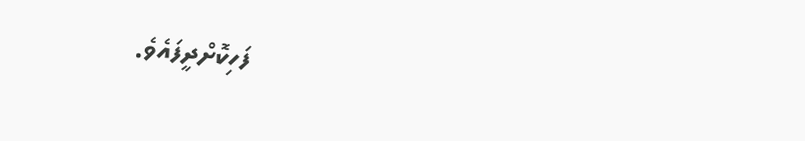ފަހިކޮށްދީފައެވެ.